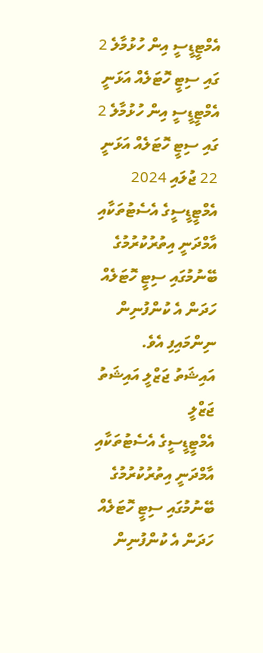އެމްޓީޑީސީ އިން ހުޅުމާލެ 2 ގައި ސިޓީ ހޮޓަލެއް އަޅަނީ
އެމްޓީޑީސީ އިން ހުޅުމާލެ 2 ގައި ސިޓީ ހޮޓަލެއް އަޅަނީ
22 ޖުލައި 2024
އެމްޓީޑީސީގެ އެސެޓުތަކާއި އާމްދަނީ އިތުރުކުރުމުގެ ބޭނުމުގައި ސިޓީ ހޮޓަލެއް ހަދަން އެ ކުންފުނިން ނިންމައިފި އެވެ.
އައިޝަތު ޖަޒްލީ އައިޝަތު ޖަޒްލީ
އެމްޓީޑީސީގެ އެސެޓުތަކާއި އާމްދަނީ އިތުރުކުރުމުގެ ބޭނުމުގައި ސިޓީ ހޮޓަލެއް ހަދަން އެ ކުންފުނިން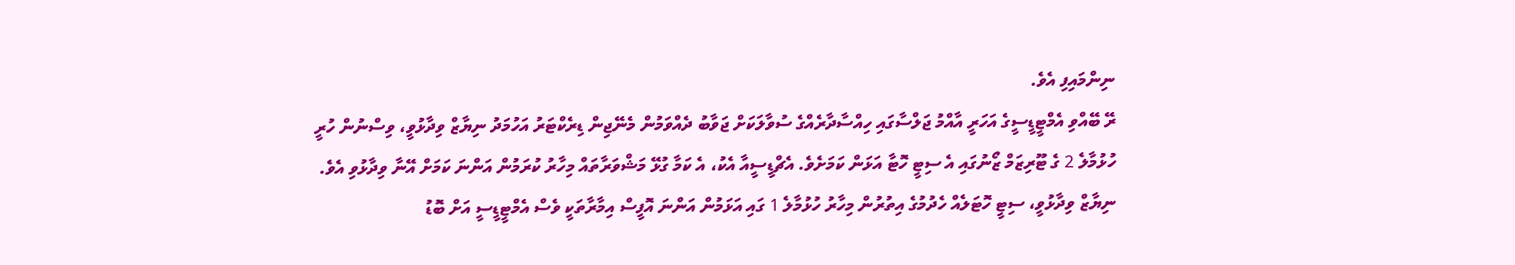ނިންމައިފި އެވެ.
ރޭ ބޭއްވި އެމްޓީޑީސީގެ އަހަރީ އާއްމު ޖަލްސާގައި ހިއްސާދާރެއްގެ ސުވާލަކަށް ޖަވާބު ދެއްވަމުން މެނޭޖިން ޑިރެކްޓަރު އަހުމަދު ނިޔާޒް ވިދާޅުވީ، ވިސްނުން ހުރީ ހުޅުމާލެ 2 ގެ ޓޫރިޒަމް ޒޯނުގައި އެ ސިޓީ ހޮޓާ އަޅަން ކަމަށެވެ. އެޗްޑީސީއާ އެކު، އެ ކަމާ ގުޅޭ މަޝްވަރާތައް މިހާރު ކުރަމުން އަންނަ ކަމަށް އޭނާ ވިދާޅުވި އެވެ.
ނިޔާޒް ވިދާޅުވީ، ސިޓީ ހޮޓަލެއް ހެދުމުގެ އިތުރުން މިހާރު ހުޅުމާލެ 1 ގައި އަޅަމުން އަންނަ އޮފީސް އިމާރާތަކީ ވެސް އެމްޓީޑީސީ އަށް ބޮޑު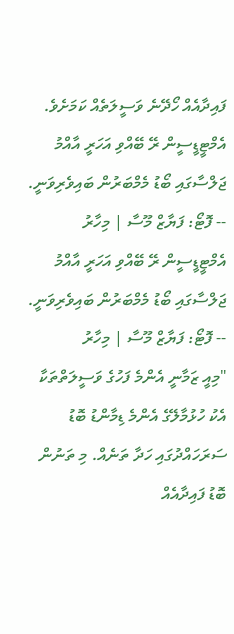ފައިދާއެއް ހޯދޭނެ ވަސީލަތެއް ކަމަށެވެ.
އެމްޓީޑީސީން ރޭ ބޭއްވި އަހަރީ އާއްމު ޖަލްސާގައި ބޯޑު މެމްބަރުން ބައިވެރިވަނީ. -- ފޮޓޯ: ފަޔާޒް މޫސާ | މިހާރު
އެމްޓީޑީސީން ރޭ ބޭއްވި އަހަރީ އާއްމު ޖަލްސާގައި ބޯޑު މެމްބަރުން ބައިވެރިވަނީ. -- ފޮޓޯ: ފަޔާޒް މޫސާ | މިހާރު
"މިއީ ޒަމާނީ އެންމެ ފަހުގެ ވަސީލަތްތަކާ އެކު ހުޅުމާލޭގެ އެންމެ ޑިމާންޑު ބޮޑު ސަރަހައްދުގައި ހަދާ ތަނެއް. މި ތަނުން ބޮޑު ފައިދާއެއް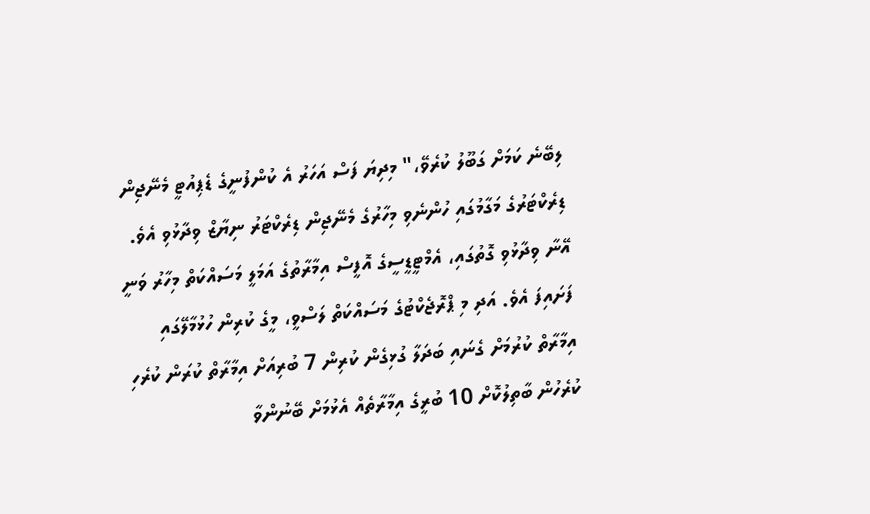ލިބޭނެ ކަމަށް ގަބޫލު ކުރެވޭ،" މިދިޔަ ފަސް އަހަރު އެ ކުންފުނީގެ ޑެޕިއުޓީ މެނޭޖިން ޑިރެކްޓަރުގެ މަގާމުގައި ހުންނެވި މިހާރުގެ މެނޭޖިން ޑިރެކްޓަރު ނިޔާޒް ވިދާޅުވި އެވެ.
އޭނާ ވިދާޅުވި ގޮތުގައި، އެމްޓީޑީސީގެ އޮފީސް އިމާރާތުގެ އަމަލީ މަސައްކަތް މިހާރު ވަނީ ފަށައިފަ އެވެ. އަދި މި ޕްރޮޖެކްޓުގެ މަސައްކަތް ލަސްވީ، މީގެ ކުރިން ހުޅުމާލޭގައި އިމާރާތް ކުރުމަށް ގެނައި ބަދަލާ ގުޅިގެން ކުރިން 7 ބުރިއަށް އިމާރާތް ކުރަން ކުރެހި ކުރެހުން ބާތިލުކޮށް 10 ބުރީގެ އިމާރާތެއް އެޅުމަށް ބޭނުންވާ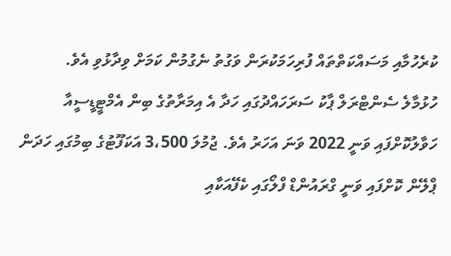ކުރެހުމާއި މަސައްކަތްތައް ފުރިހަމަކުރަން ވަގުތު ނެގުމުން ކަމަށް ވިދާޅުވި އެވެ.
ހުޅުމާލެ ސެންޓްރަލް ޕާކު ސަރަހައްދުގައި ހަދާ އެ އިމަރާތުގެ ބިން އެމްޓީޑީސީއާ ހަވާލުކޮށްފައި ވަނީ 2022 ވަނަ އަހަރު އެވެ. ޖުމުލަ 3،500 އަކަފޫޓުގެ ބިމުގައި ހަދަން ޕްލޭން ކޮށްފައި ވަނީ ގްރައުންޑް ފްލޯގައި ކެފޭއަކާއި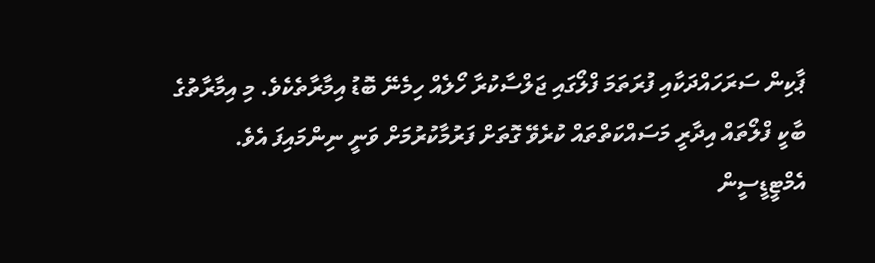ޕާކިން ސަރަހައްދަކާއި ފުރަތަމަ ފްލޯގައި ޖަލްސާކުރާ ހޯލެއް ހިމެނޭ ބޮޑު އިމާރާތެކެވެ. މި އިމާރާތުގެ ބާކީ ފްލޯތައް އިދާރީ މަސައްކަތްތައް ކުރެވޭ ގޮތަށް ފަރުމާކުރުމަށް ވަނީ ނިންމައިފަ އެވެ.
އެމްޓީޑީސީން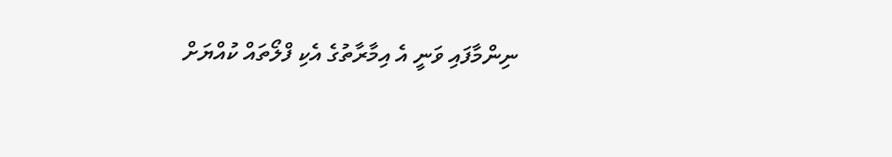ނިންމާފައި ވަނީ އެ އިމާރާތުގެ އެކި ފްލޯތައް ކުއްޔަށް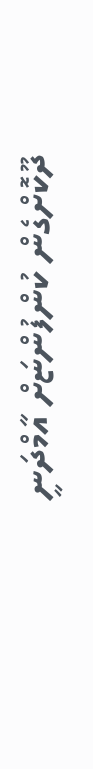ދޫކޮށްގެން ކުންފުންޏަށް އާމްދަނީ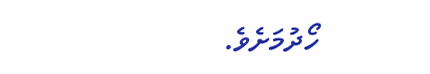ހޯދުމަށެވެ.